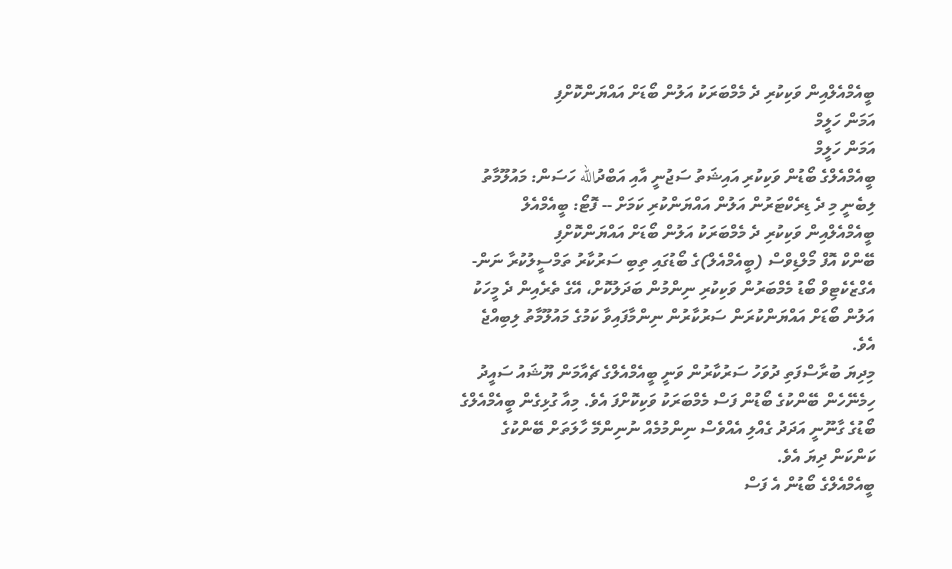ބީއެމްއެލްއިން ވަކިކުރި ދެ މެމްބަރަކު އަލުން ބޯޑަށް އައްޔަންކޮށްފި
އަމަން ހަލީމް
އަމަން ހަލީމް
ބީއެމްއެލްގެ ބޯޑުން ވަކިކުރި އައިޝަތު ސަޖުނީ އާއި އަބްދުالله ހަސަން: މައުލޫމާތު ލިބެނީ މި ދެ ޑިރެކްޓަރުން އަލުން އައްޔަންކުރި ކަމަށް -- ފޮޓޯ: ބީއެމްއެލް
ބީއެމްއެލްއިން ވަކިކުރި ދެ މެމްބަރަކު އަލުން ބޯޑަށް އައްޔަންކޮށްފި
ބޭންކް އޮފް މޯލްޑިވްސް (ބީއެމްއެލް)ގެ ބޯޑުގައި ތިބި ސަރުކާރު ތަމްސީލުކުރާ ނަން-އެގްޒެކެޓިވް ބޯޑު މެމްބަރުން ވަކިކުރި ނިންމުން ބަދަލުކޮށް، އޭގެ ތެރެއިން ދެ މީހަކު އަލުން ބޯޑަށް އައްޔަންކުރަން ސަރުކާރުން ނިންމާފައިވާ ކަމުގެ މައުލޫމާތު ލިބިއްޖެ އެވެ.
މިދިޔަ ބުރާސްފަތި ދުވަހު ސަރުކާރުން ވަނީ ބީއެމްއެލްގެ ޗެއާމަން ޔޫޝައު ސައީދު ހިމެނޭހެން ބޭންކުގެ ބޯޑުން ފަސް މެމްބަރަކު ވަކިކޮށްފަ އެވެ. މިއާ ގުޅިގެން ބީއެމްއެލްގެ ބޯޑުގެ ގާނޫނީ އަދަދު ގެއްލި އެއްވެސް ނިންމުމެއް ނުނިންމޭ ހާލަތަށް ބޭންކުގެ ކަންކަން ދިޔަ އެވެ.
ބީއެމްއެލްގެ ބޯޑުން އެ ފަސް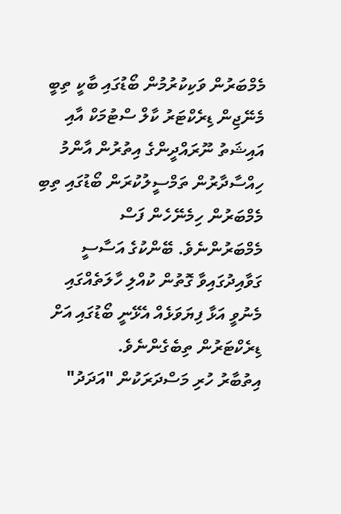މެމްބަރުން ވަކިކުރުމުން ބޯޑުގައި ބާކީ ތިބީ މެނޭޖިން ޑިރެކްޓަރު ކާލް ސްޓުމަކް އާއި އައިޝަތު ނޫރައްދީންގެ އިތުރުން އާންމު ހިއްސާދާރުން ތަމްސީލުކުރަން ބޯޑުގައި ތިބި މެމްބަރުން ހިމެނޭހެން ފަސް މެމްބަރުންނެވެ. ބޭންކުގެ އަސާސީ ގަވާއިދުގައިވާ ގޮތުން ކުއްލި ހާލަތެއްގައި މެނުވީ އަޅާ ފިޔަވަޅެއް އެޅޭނީ ބޯޑުގައި އަށް ޑިރެކްޓަރުން ތިބެގެންނެވެ.
އިތުބާރު ހުރި މަސްދަރަކުން "އަދަދު"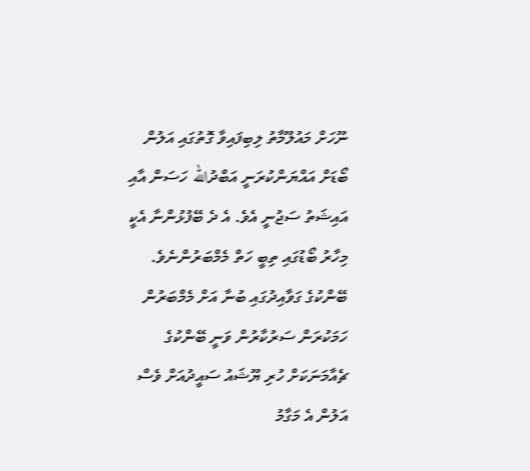ނޫހަށް މައުލޫމާތު ލިބިފައިވާ ގޮތުގައި އަލުން ބޯޑަށް އައްޔަންކުރަނީ އަބްދުالله ހަސަން އާއި އައިޝަތު ސަޖުނީ އެވެ. އެ ދެ ބޭފުޅުންނާ އެކީ މިހާރު ބޯޑުގައި ތިބީ ހަތް މެމްބަރުންނެވެ.
ބޭންކުގެ ގަވާއިދުގައި ބުނާ އަށް މެމްބަރުން ހަމަކުރަން ސަރުކާރުން ވަނީ ބޭންކުގެ ޗެއާމަނަކަށް ހުރި ޔޫޝައު ސައީދުއަށް ވެސް އަލުން އެ މަގާމު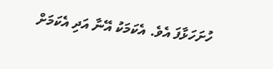ހުށަހަޅާފަ އެވެ. އެކަމަކު އޭނާ އަދި އެކަމަށް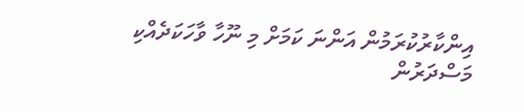އިންކާރުކުރަމުން އަންނަ ކަމަށް މި ނޫހާ ވާހަކަދެއްކި މަސްދަރުން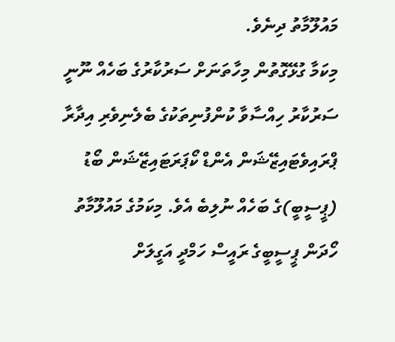މައުލޫމާތު ދިނެވެ.
މިކަމާ ގުޅޭގޮތުން މިހާތަނަށް ސަރުކާރުގެ ބަހެއް ނޫނީ ސަރުކާރު ހިއްސާވާ ކުންފުނިތަކުގެ ބެލެނިވެރި އިދާރާ ޕްރައިވެޓައިޒޭޝަން އެންޑް ކޯޕަރަޓައިޒޭޝަން ބޯޑު (ޕީސީބީ)ގެ ބަހެއް ނުލިބެ އެވެ. މިކަމުގެ މައުލޫމާތު ހޯދަން ޕީސީބީގެ ރައީސް ހަމްދީ އަގީލަށް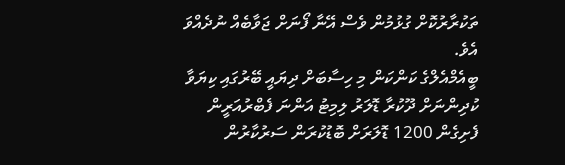ތަކުރާރުކޮށް ގުޅުމުން ވެސް އޭނާ ފޯނަށް ޖަވާބެއް ނުދެއްވަ އެވެ.
ބީއެމްއެލްގެ ކަންކަން މި ހިސާބަށް ދިޔައީ ބޭރުގައި ކިޔަވާ ކުދިންނަށް ދޫކުރާ ޑޮލަރު ލިމިޓު އަންނަ ފެބްރުއަރީން ފެށިގެން 1200 ޑޮލަރަށް ބޮޑުކުރަން ސަރުކާރުން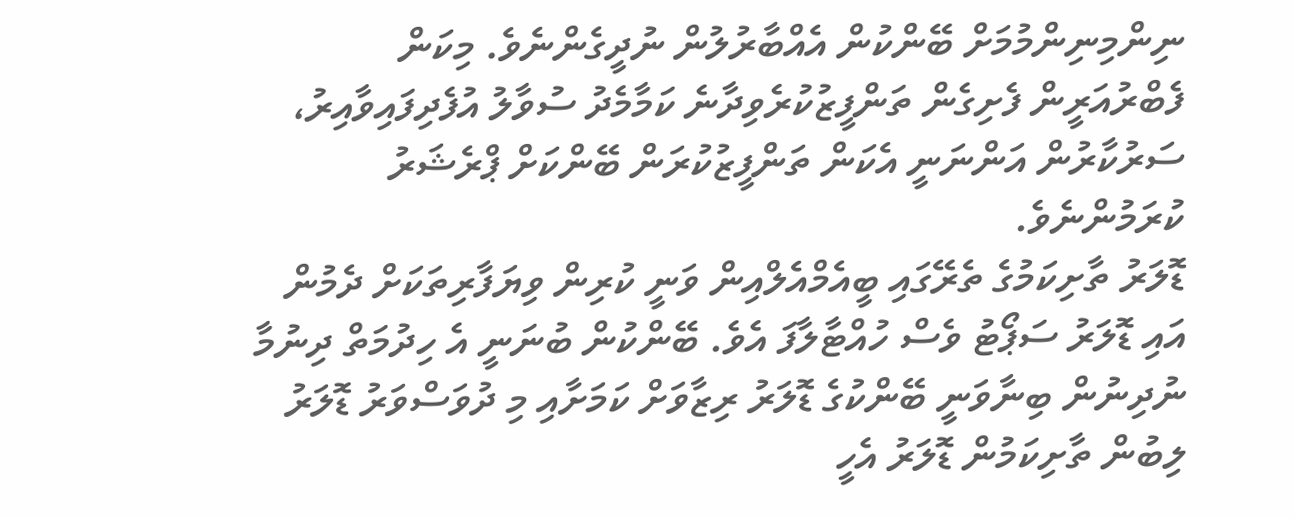ނިންމިނިންމުމަށް ބޭންކުން އެއްބާރުލުން ނުދީގެންނެވެ. މިކަން ފެބްރުއަރީން ފެށިގެން ތަންފީޒުކުރެވިދާނެ ކަމާމެދު ސުވާލު އުފެދިފައިވާއިރު، ސަރުކާރުން އަންނަނީ އެކަން ތަންފީޒުކުރަން ބޭންކަށް ޕްރެޝަރު ކުރަމުންނެވެ.
ޑޮލަރު ތާށިކަމުގެ ތެރޭގައި ބީއެމްއެލްއިން ވަނީ ކުރިން ވިޔަފާރިތަކަށް ދެމުން އައި ޑޮލަރު ސަޕޯޓު ވެސް ހުއްޓާލާފަ އެވެ. ބޭންކުން ބުނަނީ އެ ހިދުމަތް ދިނުމާ ނުދިނުން ބިނާވަނީ ބޭންކުގެ ޑޮލަރު ރިޒާވަށް ކަމަށާއި މި ދުވަސްވަރު ޑޮލަރު ލިބުން ތާށިކަމުން ޑޮލަރު އެހީ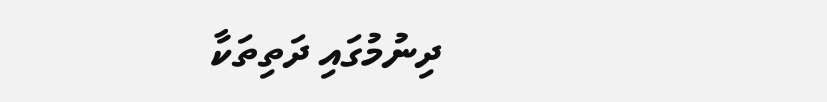ދިނުމުގައި ދަތިތަކާ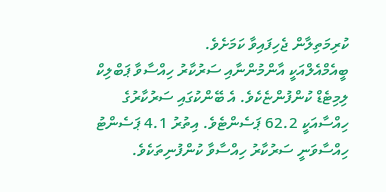ކުރިމަތިލާން ޖެހިފައިވާ ކަމަށެވެ.
ބީއެމްއެލްއަކީ އާންމުންނާއި ސަރުކާރު ހިއްސާވާ ޕަބްލިކް ލިމިޓެޑް ކުންފުންޏެކެވެ. އެ ބޭންކުގައި ސަރުކާރުގެ ހިއްސާއަކީ 62.2 ޕަސެންޓެވެ. އިތުރު 4.1 ޕަސެންޓު ހިއްސާވަނީ ސަރުކާރު ހިއްސާވާ ކުންފުނިތަކެވެ.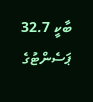ބާކީ 32.7 ޕަސެންޓުގެ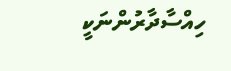ހިއްސާދާރުންނަކީ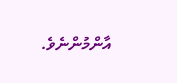އާންމުންނެވެ.